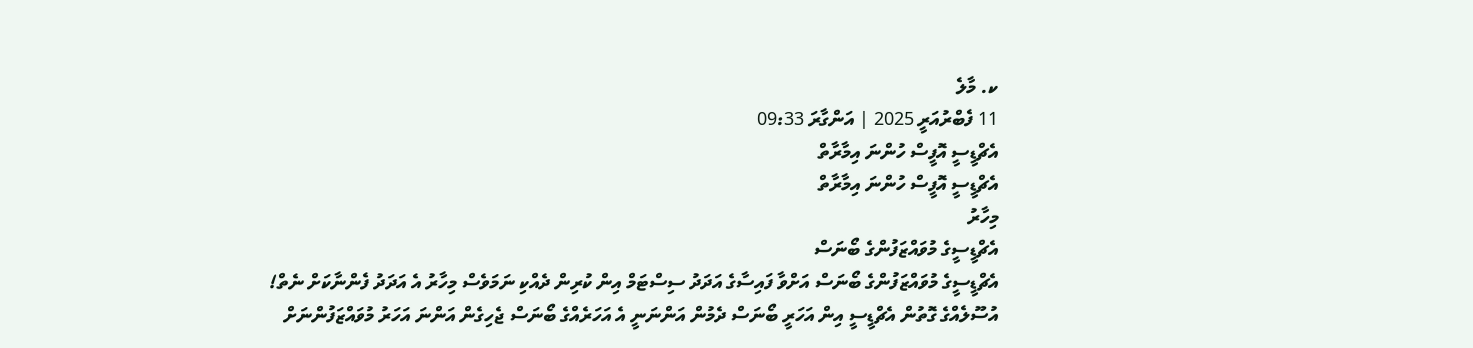ކ. މާލެ
11 ފެބްރުއަރީ 2025 | އަންގާރަ 09:33
އެޗްޑީސީ އޮފީސް ހުންނަ އިމާރާތް
އެޗްޑީސީ އޮފީސް ހުންނަ އިމާރާތް
މިހާރު
އެޗްޑީސީގެ މުވައްޒަފުންގެ ބޯނަސް
އެޗްޑީސީގެ މުވައްޒަފުންގެ ބޯނަސް އަށްވާ ފައިސާގެ އަދަދު ސިސްޓަމް އިން ކުރިން ދެއްކި ނަމަވެސް މިހާރު އެ އަދަދު ފެންނާކަށް ނެތް!
އުސޫލެއްގެ ގޮތުން އެޗްޑީސީ އިން އަހަރީ ބޯނަސް ދެމުން އަންނަނީ އެ އަހަރެއްގެ ބޯނަސް ޖެހިގެން އަންނަ އަހަރު މުވައްޒަފުންނަށް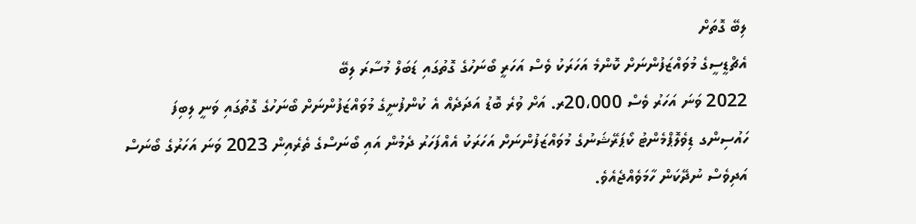ލިބޭ ގޮތަށް
އެޗްޑީސީގެ މުވައްޒަފުންނަށް ކޮންމެ އަހަރަކު ވެސް އަހަރީ ބޯނަހުގެ ގޮތުގައި ޑަބަލް މުސާރަ ލިބޭ
2022 ވަނަ އަހަރު ވެސް 20،000ރ. އަށް ވުރެ ބޮޑު އަދަދެއް އެ ކުންފުނީގެ މުވައްޒަފުންނަށް ބޯނަހުގެ ގޮތުގައި ވަނީ ލިބިފަ
ހައުސިންގ ޑިވެލޮޕްމެންޓު ކޯޕަރޭޝަނުގެ މުވައްޒަފުންނަށް އަހަރަކު އެއްފަހަރު ދެމުން އައި ބޯނަސްގެ ތެރެއިން 2023 ވަނަ އަހަރުގެ ބޯނަސް އަދިވެސް ނުދޭކަން ހާމަވެއްޖެއެވެ.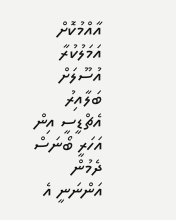އާއްމުކޮށް އަމަލުކުރާ އުސޫލަށް ބަލާއިރު އެޗްޑީސީ އިން އަހަރީ ބޯނަސް ދެމުން އަންނަނީ އެ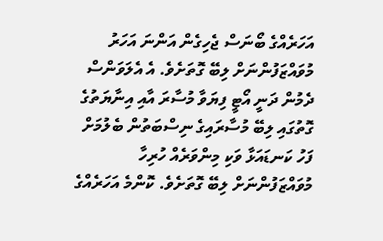އަހަރެއްގެ ބޯނަސް ޖެހިގެން އަންނަ އަހަރު މުވައްޒަފުންނަށް ލިބޭ ގޮތަށެވެ. އެ އެލަވަންސް ދެމުން ދަނީ އޯޓީ ފިޔަވާ މުސާރަ އާއި އިނާޔަތުގެ ގޮތުގައި ލިބޭ މުސާރައިގެ ނިސްބަތުން ބެލުމަށް ފަހު ކަނޑައަޅާ ވަކި މިންވަރެއް ހުރިހާ މުވައްޒަފުންނަށް ލިބޭ ގޮތަށެވެ. ކޮންމެ އަހަރެއްގެ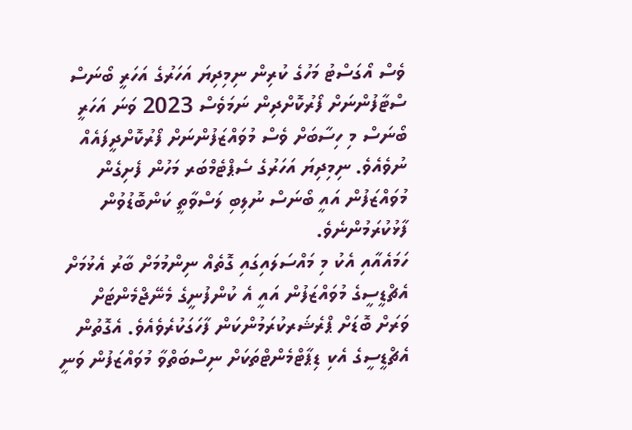ވެސް އޯގަސްޓު މަހުގެ ކުރިން ނިމިދިޔަ އަހަރުގެ އަހަރީ ބޯނަސް ސްޓާފުންނަށް ފޯރުކޮށްދިން ނަމަވެސް 2023 ވަނަ އަހަރީ ބޯނަސް މި ހިސާބަށް ވެސް މުވައްޒަފުންނަށް ފޯރުކޮށްދީފައެއް ނުވެއެވެ. ނިމިދިޔަ އަހަރުގެ ސެޕްޓެމްބަރ މަހުން ފެށިގެން މުވައްޒަފުން އައީ ބޯނަސް ނުލިބި ލަސްވާތީ ކަންބޮޑުވުން ފާޅުކުރަމުންނެވެ.
ހަމައެއާއި އެކު މި މައްސަލައިގައި ގޮތެއް ނިންމުމަށް ބާރު އެޅުމަށް އެޗްޑީސީގެ މުވައްޒަފުން އައީ އެ ކުންފުނީގެ މެނޭޖްމެންޓަށް ވަރަށް ބޮޑަށް ޕްރެޝަރކުރަމުންކަން ފާހަގަކުރެވެއެވެ. އެގޮތުން އެޗްޑީސީގެ އެކި ޑިޕާޓްމެންޓްތަކަށް ނިސްބަތްވާ މުވައްޒަފުން ވަނީ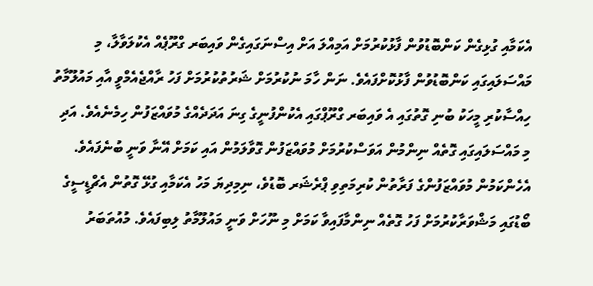އެކަމާއި ގުޅިގެން ކަންބޮޑުވުން ފާޅުކުރުމަށް އަމިއްލަ އަށް އިސްނަގައިގެން ވައިބަރ ގްރޫޕެއް އެކުލަވާލާ، މި މައްސަލައިގައި ކަންބޮޑުވުން ފާޅުކޮށްފައެވެ. ނަން ހާމަ ނުކުރުމަށް ޝަރުތުކުރުމަށް ފަހު ރާއްޖެއެމްވީ އާއި މައުލޫމާތު ހިއްސާކުރި މީހަކު ބުނި ގޮތުގައި އެ ވައިބަރ ގްރޫޕްގައި އެކުންފުނީގެ ގިނަ އަދަދެއްގެ މުވައްޒަފުން ހިމެނެއެވެ. އަދި މި މައްސަލައިގައި ގޮތެއް ނިންމުން އަވަސްކުރުމަށް މުވައްޒަފުން ގޮވާލަމުން އައި ކަމަށް އޭނާ ވަނީ ބުނެފައެވެ.
އެހެންކަމުން މުވައްޒަފުންގެ ފަރާތުން ކުރިމަތިވި ޕްރެޝަރ ބޮޑުވެ، ނިމިދިޔަ މަހު އެކަމާއި ގުޅޭ ގޮތުން އެޗްޑީސީގެ ބޯޑުގައި މަޝްވަރާކުރުމަށް ފަހު ގޮތެއް ނިންމާފައިވާ ކަމަށް މި ނޫހަށް ވަނީ މައުލޫމާތު ލިބިފައެވެ. މުއުތަބަރު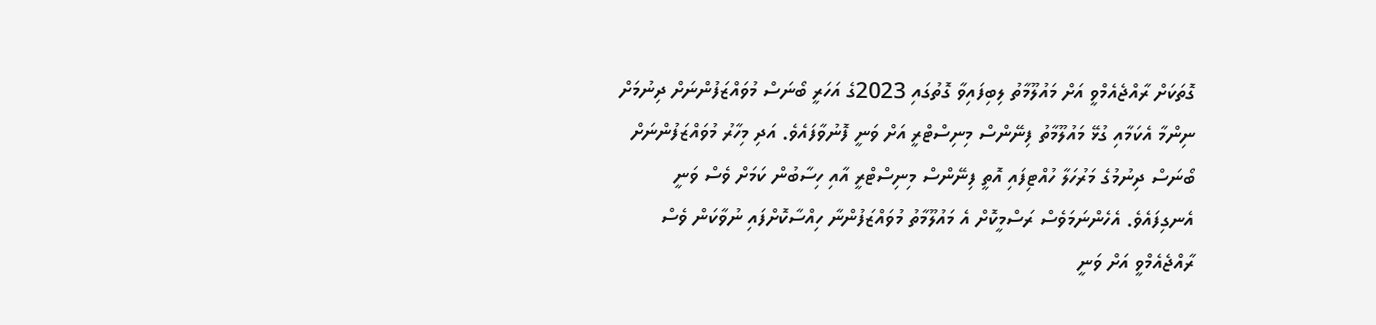ގޮތަކަށް ރާއްޖެއެމްވީ އަށް މައުލޫމާތު ލިބިފައިވާ ގޮތުގައި 2023ގެ އަހަރީ ބޯނަސް މުވައްޒަފުންނަށް ދިނުމަށް ނިންމާ އެކަމާއި ގުޅޭ މައުލޫމާތު ފިނޭންސް މިނިސްޓްރީ އަށް ވަނީ ފޮނުވާފައެވެ. އަދި މިހާރު މުވައްޒަފުންނަށް ބޯނަސް ދިނުމުގެ މަރުހަލާ ހުއްޓިފައި އޮތީ ފިނޭންސް މިނިސްޓްރީ އާއި ހިސާބުން ކަމަށް ވެސް ވަނީ އެނގިފައެވެ. އެހެންނަމަވެސް ރަސްމީކޮށް އެ މައުލޫމާތު މުވައްޒަފުންނާ ހިއްސާކޮށްފައި ނުވާކަން ވެސް ރާއްޖެއެމްވީ އަށް ވަނީ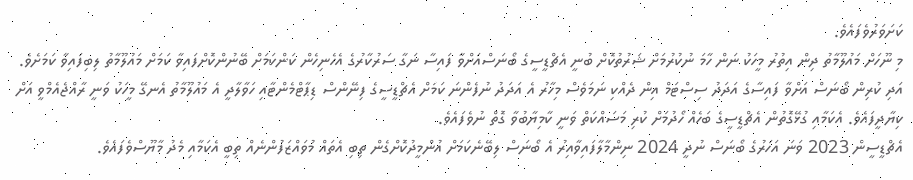ކަށަވަރުވެފައެވެ.
މި ނޫހަށް މައުލޫމާތު ދިން އިތުރު މީހަކު ނަން ހާމަ ނުކުރުމަށް ޝަރުތުކޮށް ބުނީ އެޗްޑީސީގެ ބޯނަސްއަށްވާ ފައިސާ ނަގާ ސަރުކާރުގެ އެހެނިހެން ކަންކަމަށް ބޭނުންކޮށްފައިވާ ކަމަށް މައުލޫމާތު ލިބިފައިވާ ކަމަށެވެ. އަދި ކުރިން ބޯނަސް އަށްވާ ފައިސާގެ އަދަދު ސިސްޓަމް އިން ދެއްކި ނަމަވެސް މިހާރު އެ އަދަދު ނުފެންނަ ކަމަށް އެޗްޑީސީގެ ފިނޭންސް ޑިޕާޓްމެންޓާއި ހަވާލާދީ އެ މައުލޫމާތު އެނގޭ މީހަކު ވަނީ ރާއްޖެއެމްވީ އަށް ކިޔާދީފައެވެ. އެކަމާއި ގުޅޭގޮތުން އެޗްޑީސީގެ ބަހެއް ހޯދުމަށް ކުރި މަސައްކަތް ވަނީ ކާމިޔާބުވާ ގޮތް ނުވެފައެވެ.
އެޗްޑީސީން 2023 ވަނަ އަހަރުގެ ބޯނަސް ނުދީ 2024 ނިންމާލާފައިވާއިރު އެ ބޯނަސް ލިބޭނެކަމަށް އުންމީދުކޮށްގެން ތިބި އެތައް މުވައްޒަފުންނެއް ތިބީ އެކަމާއި މެދު މާޔޫސްވެފައެވެ.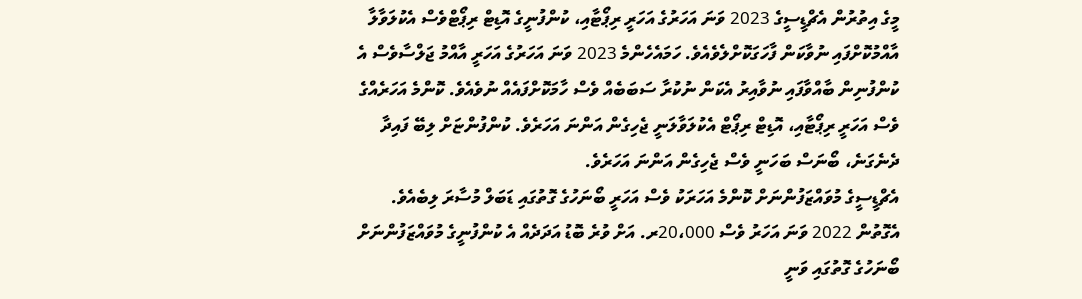މީގެ އިތުރުން އެޗްޑީސީގެ 2023 ވަނަ އަހަރުގެ އަހަރީ ރިޕޯޓާއި، ކުންފުނީގެ އޮޑިޓް ރިޕޯޓްވެސް އެކުލަވާލާ އާއްމުކޮށްފައި ނުވާކަން ފާހަގަކޮށްލެވެއެވެ. ހަމައެހެންމެ 2023 ވަނަ އަހަރުގެ އަހަރީ އާއްމު ޖަލްސާވެސް އެ ކުންފުނިން ބާއްވާފައި ނުވާއިރު އެކަން ނުކުރާ ސަބަބެއް ވެސް ހާމަކޮށްފައެއް ނުވެއެވެ. ކޮންމެ އަހަރެއްގެ ވެސް އަހަރީ ރިޕޯޓާއި، އޮޑިޓް ރިޕޯޓް އެކުލަވާލަނީ ޖެހިގެން އަންނަ އަހަރެވެ. ކުންފުންޏަށް ލިބޭ ފައިދާ ދެނެގަނެ، ބޯނަސް ބަހަނީ ވެސް ޖެހިގެން އަންނަ އަހަރެވެ.
އެޗްޑީސީގެ މުވައްޒަފުންނަށް ކޮންމެ އަހަރަކު ވެސް އަހަރީ ބޯނަހުގެ ގޮތުގައި ޑަބަލް މުސާރަ ލިބެއެވެ. އެގޮތުން 2022 ވަނަ އަހަރު ވެސް 20،000ރ. އަށް ވުރެ ބޮޑު އަދަދެއް އެ ކުންފުނީގެ މުވައްޒަފުންނަށް ބޯނަހުގެ ގޮތުގައި ވަނީ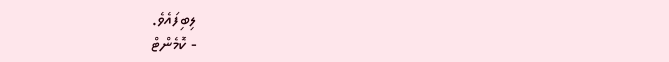ލިބިފައެވެ.
- ކޮމެންޓް